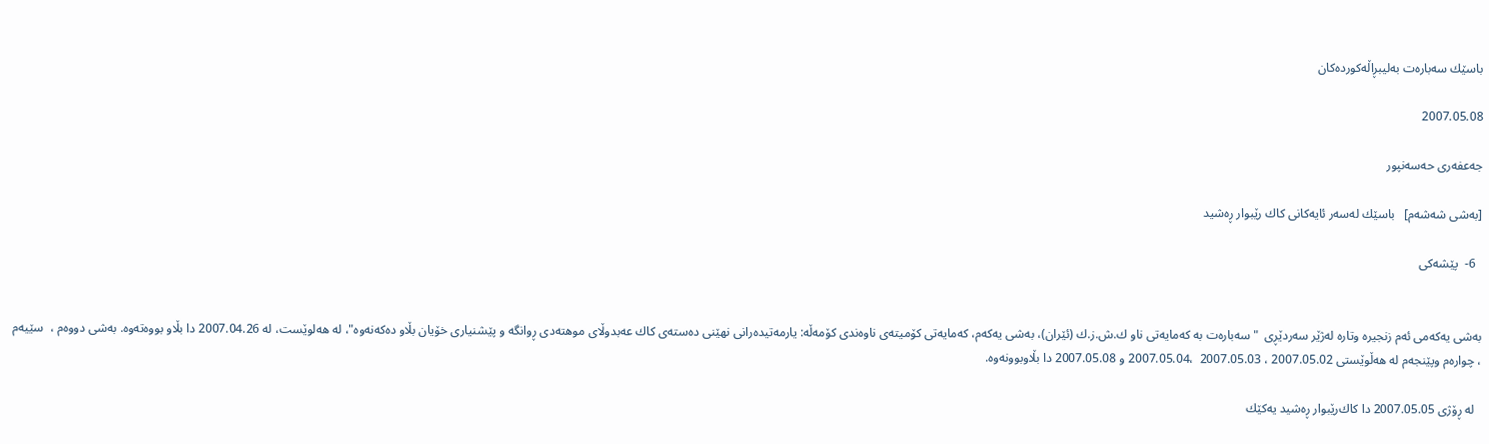باسێك سه‌باره‌ت به‌لیبڕاڵه‌كورده‌كان

2007.05.08

جه‌عفه‌ری حه‌سه‌نپور

[به‌شی شه‌شه‌م]   باسێك له‌سه‌ر ئایه‌كانی كاك رێبوار ڕه‌شید

  6-  پێشه‌كی


به‌شی یه‌كه‌می ئه‌م زنجیره‌ وتاره له‌ژێر سه‌ردێڕی  "سه‌باره‌ت به كه‌‌مایه‌تی ناو ك.ش.ز.ك (ئێران)، به‌شی یه‌كه‌م، كه‌مایه‌تی كۆمیته‌ی ناوه‌ندی كۆمه‌ڵه: یارمه‌تیده‌رانی نهێنی د‌ه‌سته‌ی كاك عه‌بدوڵای موهته‌دی ڕوانگه و پێشنیاری خۆیان بڵاو د‌‌ه‌كه‌نه‌وه"، له هه‌لوێست، له 2007.04.26 دا بڵاو بووه‌ته‌وه. به‌شی دووه‌م ،  سێیه‌م  ، چواره‌م وپێنجه‌م له هه‌ڵوێستی 2007.05.02 ، 2007.05.03  ،2007.05.04 و 2007.05.08 دا بڵاوبوونه‌وه.

  له ڕۆژی 2007.05.05 دا كاك‌رێبوار ڕه‌شید یه‌كێك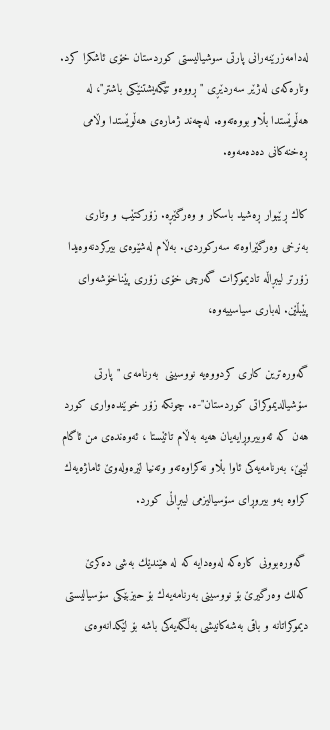له‌دامه‌زرێنه‌رانی پارتی سوشیالیستی كوردستان خۆی ئاشكرا كرد. وتاره‌كه‌ی له‌ژێر سه‌ردێڕی "ڕووه‌و تێگه‌یشتنێكی باشتر"، له‌ هه‌ڵوێستدا بڵاو بووه‌ته‌وه. له‌چه‌ند ژماره‌ی هه‌ڵوێستدا وڵامی ڕه‌خنه‌كانی ده‌ده‌مه‌وه.

كاك ڕێبوار ڕه‌شید باسكار و وه‌رگێڕه. زۆركتێب و وتاری به‌نرخی وه‌رگێراوه‌ته‌ سه‌ركوردی. به‌ڵام له‌شێوه‌ی بیركردنه‌وه‌یدا زۆرتر لیبڕاڵه تادیموكرات گه‌رچی خۆی زۆری پێناخۆشه‌وای پێبڵێن. له‌باری سیاسییه‌وه،

گه‌وره‌ترین كاری كردووه‌یه نووسینی  به‌رنامه‌ی "پارتی  سۆشیالدیموكراتی كوردستان"-ه. چونكه زۆر خوێنده‌واری كورد هه‌ن كه‌ ئه‌وبیروڕایه‌یان هه‌یه به‌ڵام تائێستا ، ئه‌وه‌نده‌ی من ئاگام لێبێ، به‌رنامه‌یه‌كی ئاوا بڵاو نه‌كراوه‌ته‌و وته‌نیا لێره‌وله‌وێ ئاماژه‌یه‌ك كرا‌وه به‌و بیروڕای سۆسیالیزمی لیبڕاڵی كورد.

 گه‌وره‌بوونی كاره‌كه له‌وه‌دایه كه له‌ هێندێك به‌شی ده‌كرێ كه‌لك وه‌رگیرێ بۆ نووسینی به‌رنامه‌یه‌‌ك بۆ حیزبێكی سۆسیالیستی دیموكراتانه و باقی به‌شه‌كانیشی به‌ڵگه‌یه‌كی باشه بۆ لێكدانه‌وه‌ی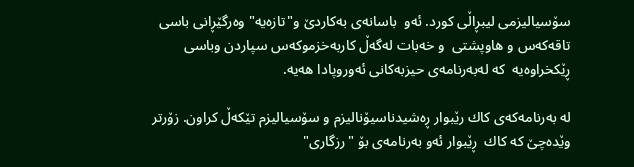سۆسیالیزمی لیبڕاڵی كورد. ئه‌و  باسانه‌ی به‌كاردێ و"تازه‌یه" وه‌رگێڕانی باسی تاقه‌كه‌س و هاوپشتی  و خه‌بات له‌گه‌ڵ كاربه‌خزموكه‌س سپاردن وباسی ڕێكخراوه‌یه  كه له‌به‌رنامه‌ی حیزبه‌كانی ئه‌وروپادا هه‌یه.

له به‌رنامه‌‌‌كه‌ی كاك رێبوار ڕه‌شیدناسیۆنالیزم و سۆسیالیزم تێكه‌ڵ كراون. زۆرتر وێده‌چێ كه كاك  ڕێبوار ئه‌و به‌رنامه‌ی بۆ "رزگاری"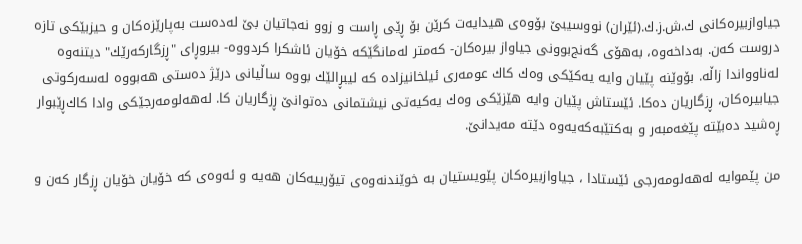جیاوازبیره‌كانی ك.ش.ز.ك.(ئێران) نووسیبێ بۆوه‌ی هیدایه‌ت كرێن بۆ ڕێی ڕاست و زوو نه‌جاتیان بێ له‌ده‌ست به‌پارێزه‌كان و حیزبێكی تازه دروست كه‌ن. به‌داخه‌وه، به‌هۆی گه‌نج‌بوونی جیاواز بیره‌كان- كه‌متر له‌مانگێكه خۆیان ئاشكرا كردووه- بیروڕای "ڕزگاركه‌رێك" دیتنه‌وه له‌ناوواندا زاڵه. بۆوێنه پێیان وایه یه‌كێكی وه‌ك كاك عومه‌ری ئیلخانیزاده كه لیبڕالێك بووه ساڵیانی درێژ ده‌ستی هه‌بووه له‌‌سه‌ركوتی جیابیره‌كان، ڕزگاریان ده‌كا. ئێستاش پێیان وایه هێزێكی وه‌ك یه‌كیه‌تی نیشتمانی ده‌توانێ ڕزگاریان كا. له‌هه‌لومه‌‌‌رجێكی وادا كاك‌ڕێبوار ڕه‌شید ده‌‌‌بێته پێغه‌مبه‌ر و به‌كتێبه‌كه‌یه‌وه دێته‌ مه‌یدانێ.

من پێموایه له‌هه‌لومه‌رجی ئێستادا ، جیاوازبیره‌كان پێویستیان به خوێندنه‌وه‌ی تیۆرییه‌كان هه‌یه و ئه‌وه‌ی كه‌ خۆیان خۆیان ڕزگار كه‌ن و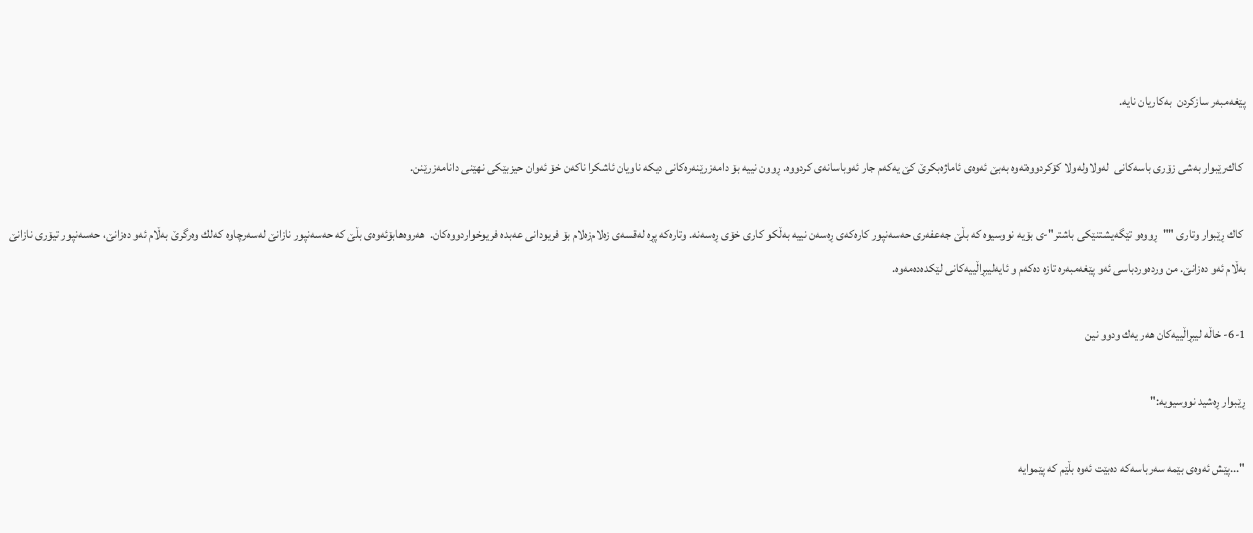پێغه‌مبه‌ر سازكردن  به‌كاریان نایه‌.

 كاك‌رێبوار به‌شی زۆری باسه‌كانی  له‌ولاوله‌ولا كۆكردووه‌ته‌وه به‌بێ ئه‌وه‌ی ئاماژه‌بكرێ كێ یه‌كه‌م جار ئه‌وباسانه‌ی كردووه. ڕوون نییه بۆ دامه‌زرێنه‌ره‌كانی دیكه ناویان ئاشكرا ناكه‌ن خۆ ئه‌وان حیزبێكی نهێنی دانامه‌زرێنن.

 كاك ڕێبوار وتاری ""ڕووه‌و تێگه‌یشتنێكی باشتر"-ی بۆیه‌ نووسیوه كه بڵێ جه‌عفه‌ری حه‌سه‌نپور كاره‌كه‌ی ڕه‌سه‌ن نییه به‌ڵكو كاری خۆی ڕه‌سه‌نه. وتاره‌‌كه پڕه‌ له‌قسه‌ی زه‌لام‌زه‌لام بۆ فریودانی عه‌‌بده ‌فریوخواردووه‌كان.  هه‌روه‌‌هابۆئه‌وه‌ی بڵێ كه حه‌سه‌‌نپور نازانێ له‌سه‌رچاوه‌ كه‌لك وه‌رگرێ به‌ڵام ئه‌و د‌‌ه‌زانێ، حه‌سه‌نپور تیۆری نازانێ به‌ڵام ئه‌و ده‌زانێ. من ورده‌ورد‌‌باسی ئه‌و پێغه‌مبه‌ره ‌تازه‌ ده‌كه‌م و ئایه‌‌لیبڕاڵییه‌كانی لێكده‌ده‌مه‌وه.

6-1- خاڵه‌ لیبڕاڵییه‌كان هه‌ر یه‌ك ودوو نین

ڕێبوار ڕه‌شید نووسیویه:"

"...پێش ئه‌وه‌ی بێمه‌ سه‌رباسه‌كه ده‌بێت ئه‌وه‌ بڵێم كه پێموایه‌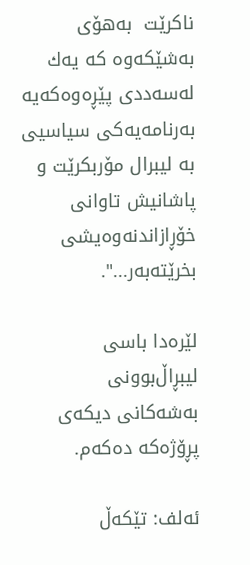ناكرێت  به‌هۆی به‌شێكه‌وه كه یه‌ك له‌سه‌ددی پێڕه‌وه‌كه‌یه به‌رنامه‌یه‌كی سیاسیی به‌ لیبرال مۆربكرێت و پاشانیش تاوانی خۆڕازاندنه‌وه‌یشی بخرێته‌به‌ر...".

لێره‌دا باسی لیبڕاڵ‌بوونی به‌شه‌كانی دیكه‌ی پڕۆژه‌كه ده‌كه‌م.

ئه‌لف: تێكه‌ڵ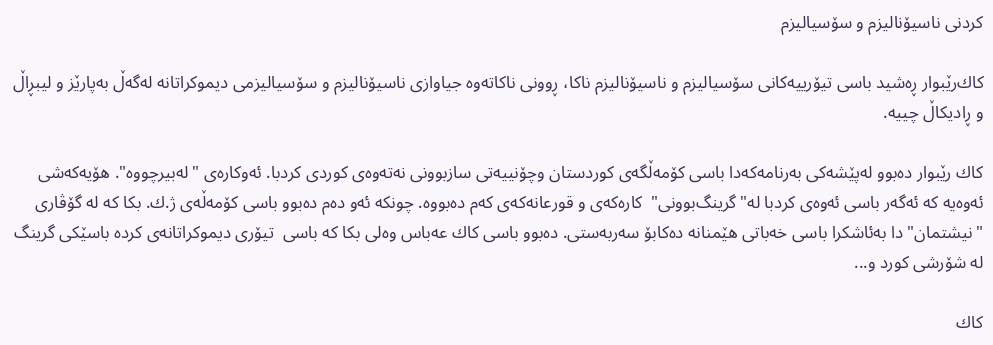كردنی ناسیۆنالیزم و سۆسیالیزم

كاك‌رێبوار ڕه‌‌شید باسی تیۆرییه‌كانی سۆسیالیزم و ناسیۆنالیزم ناكا، ڕوونی ناكاته‌وه جیاوازی ناسیۆنالیزم و سۆسیالیزمی دیموكراتانه له‌گه‌ڵ به‌پارێز و لیبڕاڵ و ڕادیكاڵ چییه.

کاك رێبوار ده‌بوو له‌پێشه‌كی به‌رنامه‌كه‌دا باسی كۆمه‌ڵگه‌ی كوردستان وچۆنییه‌تی سازبوونی نه‌ته‌وه‌ی كوردی كردبا. ئه‌وكاره‌ی "له‌بیرچووه‌". هۆیه‌كه‌‌شی ئه‌وه‌یه كه ئه‌گه‌ر باسی ئه‌وه‌ی كردبا له‌"گرینگ‌بوونی"  كاره‌كه‌ی و قورعانه‌كه‌ی كه‌م ده‌بووه‌. چونكه ئه‌و ده‌م ده‌بوو باسی كۆمه‌ڵه‌ی ژ.ك. بكا كه له‌ گۆڤاری "نیشتمان‌" دا به‌ئاشكرا باسی خه‌باتی هێمنانه‌ ده‌كابۆ سه‌ربه‌ستی. ده‌بوو باسی كاك عه‌باس وه‌لی بكا كه باسی  تیۆری دیموكراتانه‌ی كرده‌ باسێكی گرینگ له‌ شۆرشی كورد و...

كاك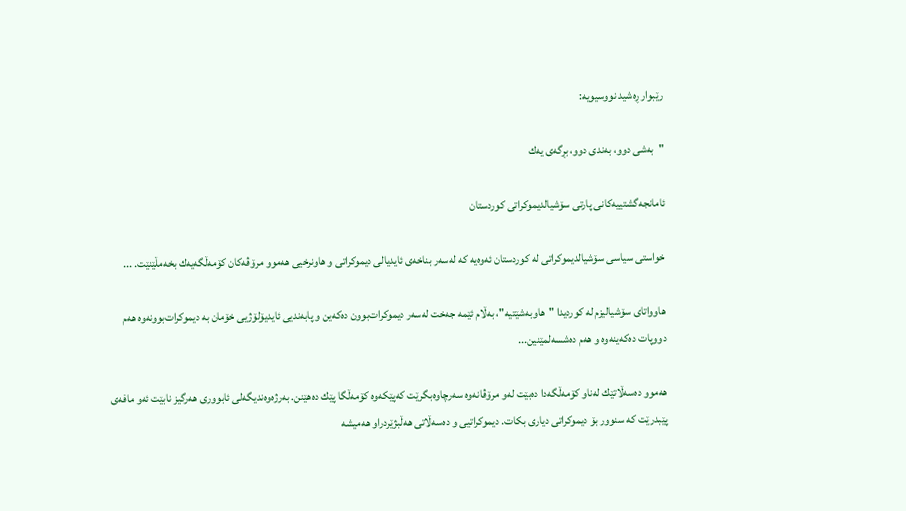رێبوار ڕه‌شید نووسیویه:

"به‌شی دوو، به‌ندی دوو، بڕگه‌ی یه‌ك

ئامانجه‌گشتییه‌كانی پارتی سۆشیالدیموكراتی كوردستان

خواستی سیاسی سۆشیالدیموكراتی له‌ كوردستان ئه‌وه‌یه كه له‌سه‌ر بناخه‌ی ئایدیالی دیموكراتی و هاونرخیی هه‌موو مرۆڤه‌كان كۆمه‌ڵگه‌یه‌ك بخه‌مڵێنێت. ...

هاوواتای سۆشیالیزم له كوردیدا "هاوبه‌شێتیه‌"، به‌ڵام ئێمه جه‌خت له‌سه‌ر دیموكرات‌بوون ده‌كه‌ین و پابه‌ندیی ئایدیۆلۆژیی خۆمان به دیموكرات‌بوونه‌وه هه‌م دووپات ده‌كه‌ینه‌وه و هه‌م ده‌شسه‌لمێنین...

هه‌موو ده‌سه‌ڵاتێك له‌ناو كۆمه‌ڵگه‌دا ده‌بێت له‌و مرۆڤانه‌‌وه سه‌رچاوه‌بگرێت كه‌پێكه‌وه كۆمه‌ڵگا پێك ده‌هێنن. به‌رژه‌وه‌ندیگه‌لی ئابووری هه‌رگیز نابێت ئه‌و مافه‌ی پێبدرێت كه‌ سنوور بۆ دیموكراتی دیاری بكات. دیموكراتیی و ده‌سه‌ڵاتی هه‌ڵبژێردراو هه‌میشه‌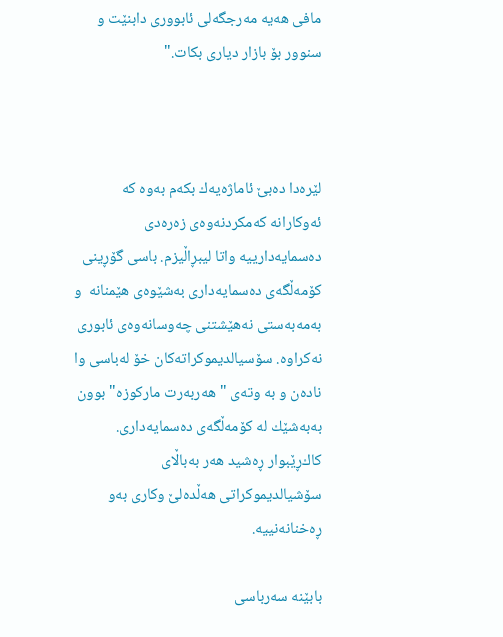مافی هه‌یه مه‌رجگه‌لی ئابووری دابنێت و سنوور بۆ بازار دیاری بكات."



لێره‌دا ده‌بێ ئاماژه‌یه‌ك بكه‌م به‌وه كه ئه‌وكارانه كه‌مكردنه‌وه‌ی زه‌ره‌دی ده‌سمایه‌دارییه‌ واتا لیبڕاڵیزم. باسی گۆڕینی كۆمه‌ڵگه‌ی ده‌سمایه‌داری به‌شێوه‌ی هێمنانه‌  و به‌مه‌به‌ستی نه‌هێشتنی چه‌وسانه‌وه‌ی ئابوری   نه‌كراوه. سۆسیالدیموكراته‌كان خۆ له‌باسی وا ناده‌ن و به‌ وته‌ی "هه‌ربه‌رت ماركوزه" بوون به‌به‌شێك له‌ كۆمه‌ڵگه‌ی ده‌سمایه‌داری. كاك‌ڕێبوار ڕه‌‌شید هه‌ر به‌باڵای سۆشیالدیموكراتی هه‌ڵده‌لێ وكاری به‌و ڕه‌خنانه‌‌نییه.

بابێنه‌ سه‌رباسی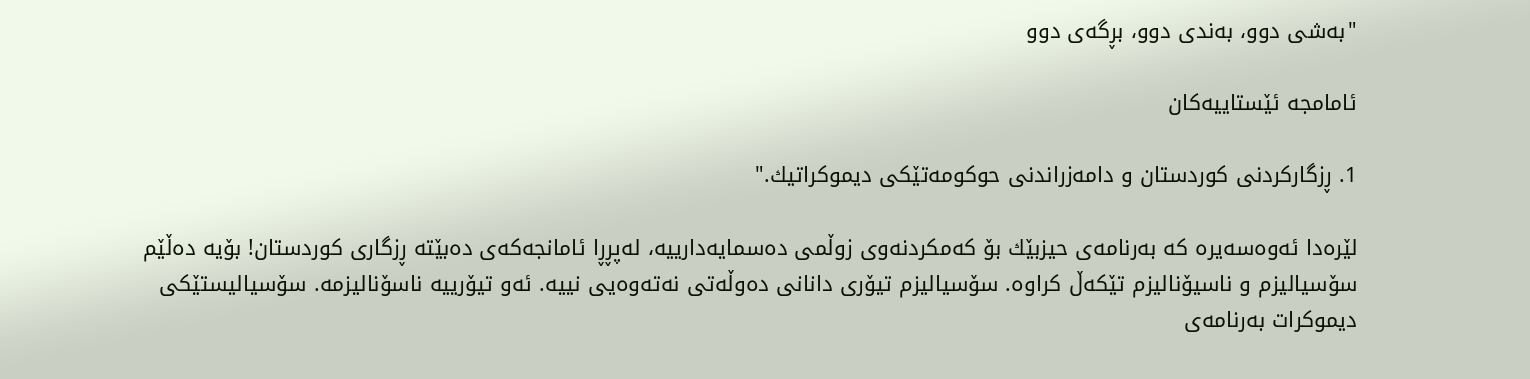"به‌شی دوو، به‌ندی دوو، بڕگه‌ی دوو

ئامامجه ئێستاییه‌كان

1. ڕزگاركردنی كوردستان و دامه‌زراندنی حوكومه‌تێكی دیموكراتیك."

لێره‌دا ئه‌وه‌سه‌یره كه به‌رنامه‌ی حیزبێك بۆ كه‌مكردنه‌و‌ی زوڵمی ده‌سمایه‌دارییه، له‌پڕڕا ئامانجه‌كه‌ی ده‌بێته ڕزگاری كوردستان! بۆیه ده‌ڵێم سۆسیالیزم و ناسیۆنالیزم تێكه‌ڵ كراوه. سۆسیالیزم تیۆری دانانی ده‌وڵه‌تی نه‌‌ته‌وه‌یی نییه. ئه‌و تیۆرییه ناسۆنالیزمه. سۆسیالیستێكی دیموكرات به‌رنامه‌ی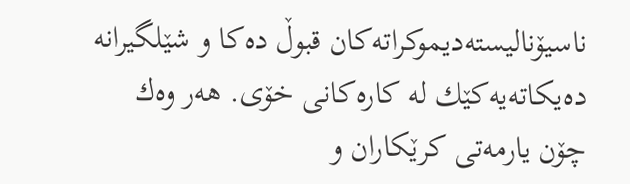ناسیۆنالیسته‌دیموكراته‌كان قبوڵ ده‌كا و شێلگیرانه ده‌یكاته‌یه‌كێك له‌ كاره‌كانی خۆی. هه‌ر وه‌ك چۆن یارمه‌تی كرێكاران و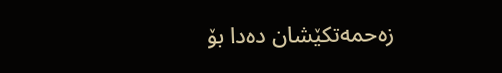زه‌حمه‌تكێشان ده‌دا بۆ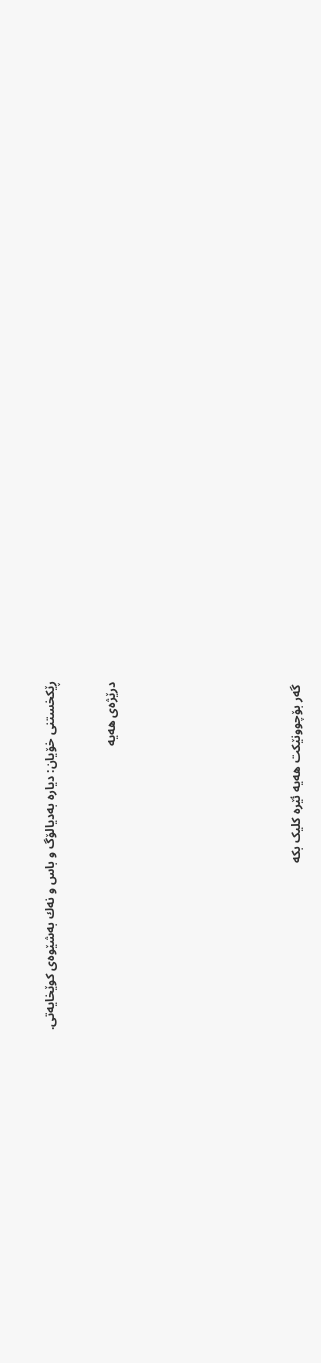ڕێكخستنی خۆیان: دیاره‌ به‌دیالۆگ و باس و نه‌ك به‌شێوه‌ی كوێخایه‌تی.

درێژه‌ی هه‌یه





 گه‌ر بۆچوونێکت هه‌یه‌ ئێره‌ کلیک بکه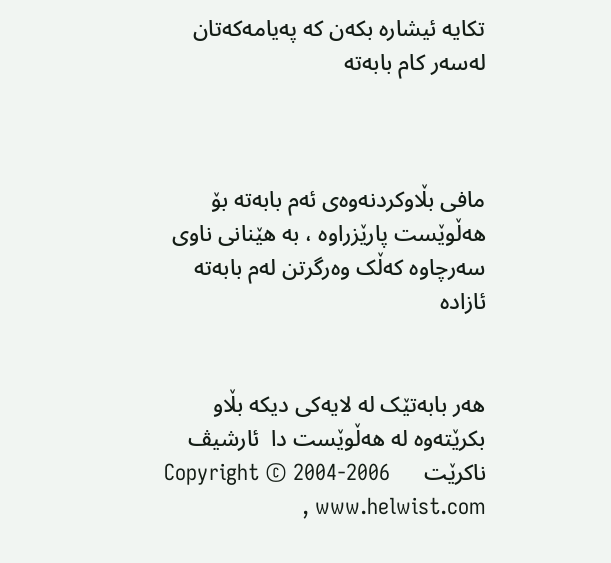تکایه‌ ئیشاره‌ بکه‌ن که‌ په‌یامه‌که‌تان له‌سه‌ر کام بابه‌ته‌



مافی بڵاوکردنه‌وه‌ی ئه‌م بابه‌ته‌ بۆ هه‌ڵوێست پارێزراوه‌ ، به‌‌ هێنانی ناوی سه‌رچاوه‌ که‌ڵک وه‌رگرتن له‌م بابه‌ته‌ ئازاده‌


هه‌ر بابه‌تێک له‌ لایه‌کی دیکه‌ بڵاو بکرێته‌وه‌ له هه‌ڵوێست دا  ئارشیڤ ناکرێت      Copyright © 2004-2006 , www.helwist.com